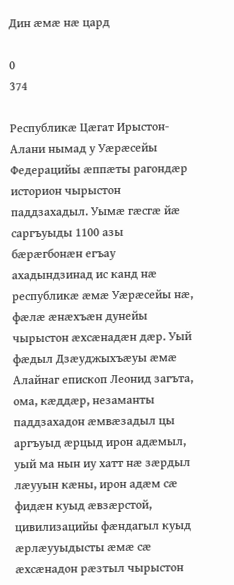Дин ӕмӕ нӕ цард

0
374

Республикӕ Цӕгат Ирыстон-Алани нымад у Уӕрӕсейы Федерацийы ӕппӕты рагондӕр историон чырыстон паддзахадыл. Уымӕ гӕсгӕ йӕ саргъуыды 1100 азы бӕрӕгбонӕн егъау ахадындзинад ис канд нӕ республикӕ ӕмӕ Уӕрӕсейы нӕ, фӕлӕ ӕнӕхъӕн дунейы чырыстон ӕхсӕнадӕн дӕр. Уый фӕдыл Дзӕуджыхъӕуы ӕмӕ Алайнаг епископ Леонид загъта, ома, кӕддӕр, незаманты паддзахадон ӕмвӕзадыл цы аргъуыд ӕрцыд ирон адӕмыл, уый ма нын иу хатт нӕ зӕрдыл лӕууын кӕны, ирон адӕм сӕ фидӕн куыд ӕвзӕрстой, цивилизацийы фӕндагыл куыд ӕрлӕууыдысты ӕмӕ сӕ ӕхсӕнадон рӕзтыл чырыстон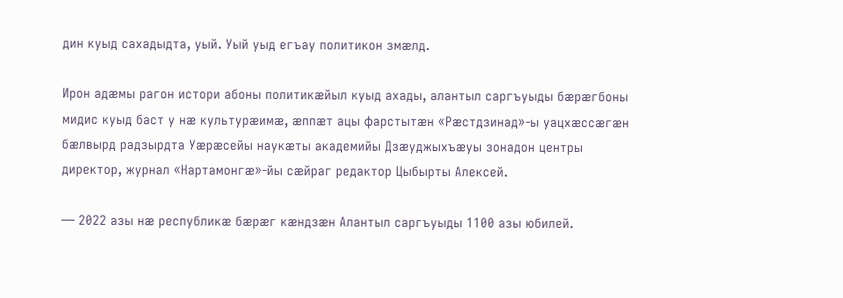дин куыд сахадыдта, уый. Уый уыд егъау политикон змӕлд.

Ирон адӕмы рагон истори абоны политикӕйыл куыд ахады, алантыл саргъуыды бӕрӕгбоны мидис куыд баст у нӕ культурӕимӕ, ӕппӕт ацы фарстытӕн «Рӕстдзинад»-ы уацхӕссӕгӕн бӕлвырд радзырдта Уӕрӕсейы наукӕты академийы Дзӕуджыхъӕуы зонадон центры директор, журнал «Нартамонгӕ»-йы сӕйраг редактор Цыбырты Алексей.

— 2022 азы нӕ республикӕ бӕрӕг кӕндзӕн Алантыл саргъуыды 1100 азы юбилей.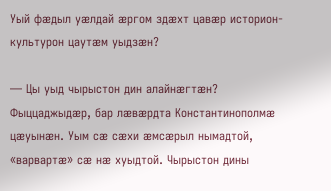Уый фӕдыл уӕлдай ӕргом здӕхт цавӕр историон-культурон цаутӕм уыдзӕн?

— Цы уыд чырыстон дин алайнӕгтӕн? Фыццаджыдӕр, бар лӕвӕрдта Константинополмӕ цӕуынӕн. Уым сӕ сӕхи ӕмсӕрыл нымадтой, «варвартӕ» сӕ нӕ хуыдтой. Чырыстон дины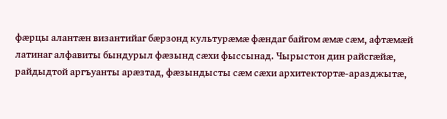фӕрцы алантӕн византийаг бӕрзонд культурӕмӕ фӕндаг байгом ӕмӕ сӕм, афтӕмӕй латинаг алфавиты бындурыл фӕзынд сӕхи фыссынад. Чырыстон дин райсгӕйӕ, райдыдтой аргъуанты арӕзтад, фӕзындысты сӕм сӕхи архитектортӕ-аразджытӕ,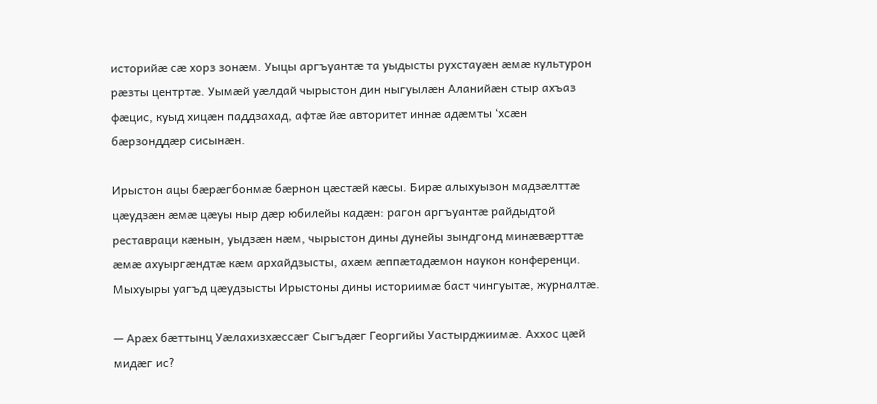историйӕ сӕ хорз зонӕм. Уыцы аргъуантӕ та уыдысты рухстауӕн ӕмӕ культурон рӕзты центртӕ. Уымӕй уӕлдай чырыстон дин ныгуылӕн Аланийӕн стыр ахъаз фӕцис, куыд хицӕн паддзахад, афтӕ йӕ авторитет иннӕ адӕмты ‘хсӕн бӕрзонддӕр сисынӕн.

Ирыстон ацы бӕрӕгбонмӕ бӕрнон цӕстӕй кӕсы. Бирӕ алыхуызон мадзӕлттӕ цӕудзӕн ӕмӕ цӕуы ныр дӕр юбилейы кадӕн: рагон аргъуантӕ райдыдтой реставраци кӕнын, уыдзӕн нӕм, чырыстон дины дунейы зындгонд минӕвӕрттӕ ӕмӕ ахуыргӕндтӕ кӕм архайдзысты, ахӕм ӕппӕтадӕмон наукон конференци. Мыхуыры уагъд цӕудзысты Ирыстоны дины историимӕ баст чингуытӕ, журналтӕ.

— Арӕх бӕттынц Уӕлахизхӕссӕг Сыгъдӕг Георгийы Уастырджиимӕ. Аххос цӕй мидӕг ис?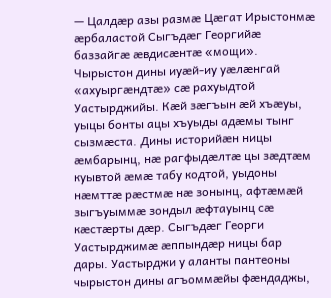— Цалдӕр азы размӕ Цӕгат Ирыстонмӕ ӕрбаластой Сыгъдӕг Георгийӕ баззайгӕ ӕвдисӕнтӕ «мощи». Чырыстон дины иуӕй-иу уӕлӕнгай «ахуыргӕндтӕ» сӕ рахуыдтой Уастырджийы. Кӕй зӕгъын ӕй хъӕуы, уыцы бонты ацы хъуыды адӕмы тынг сызмӕста. Дины историйӕн ницы ӕмбарынц, нӕ рагфыдӕлтӕ цы зӕдтӕм куывтой ӕмӕ табу кодтой, уыдоны нӕмттӕ рӕстмӕ нӕ зонынц, афтӕмӕй зыгъуыммӕ зондыл ӕфтауынц сӕ кӕстӕрты дӕр. Сыгъдӕг Георги Уастырджимӕ ӕппындӕр ницы бар дары. Уастырджи у аланты пантеоны чырыстон дины агъоммӕйы фӕндаджы,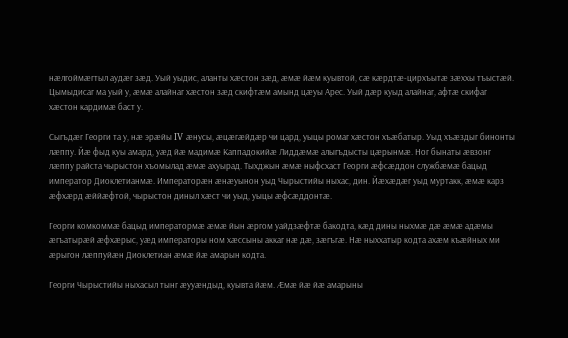нӕлгоймӕгтыл аудӕг зӕд. Уый уыдис, аланты хӕстон зӕд, ӕмӕ йӕм куывтой, сӕ кӕрдтӕ-цирхъытӕ зӕххы тъыстӕй. Цымыдисаг ма уый у, ӕмӕ алайнаг хӕстон зӕд скифтӕм амынд цӕуы Арес. Уый дӕр куыд алайнаг, афтӕ скифаг хӕстон кардимӕ баст у.

Сыгъдӕг Георги та у, нӕ эрӕйы IV ӕнусы, ӕцӕгӕйдӕр чи цард, уыцы ромаг хӕстон хъӕбатыр. Уыд хъӕздыг бинонты лӕппу. Йӕ фыд куы амард, уӕд йӕ мадимӕ Каппадокийӕ Лиддӕмӕ алыгъдысты цӕрынмӕ. Ног бынаты ӕвзонг лӕппу райста чырыстон хъомылад ӕмӕ ахуырад. Тыхджын ӕмӕ ныфсхаст Георги ӕфсӕддон службӕмӕ бацыд император Диоклетианмӕ. Императорӕн ӕнӕуынон уыд Чырыстийы ныхас, дин. Йӕхӕдӕг уыд муртакк, ӕмӕ карз ӕфхӕрд ӕййӕфтой, чырыстон диныл хӕст чи уыд, уыцы ӕфсӕддонтӕ.

Георги комкоммӕ бацыд императормӕ ӕмӕ йын ӕргом уайдзӕфтӕ бакодта, кӕд дины ныхмӕ дӕ ӕмӕ адӕмы ӕгъатырӕй ӕфхӕрыс, уӕд императоры ном хӕссыны аккаг нӕ дӕ, зӕгъгӕ. Нӕ ныххатыр кодта ахӕм къӕйных ми ӕрыгон лӕппуйӕн Диоклетиан ӕмӕ йӕ амарын кодта.

Георги Чырыстийы ныхасыл тынг ӕууӕндыд, куывта йӕм. Ӕмӕ йӕ йӕ амарыны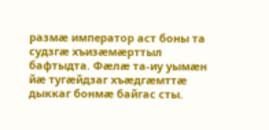размӕ император аст боны та судзгӕ хъизӕмӕрттыл бафтыдта. Фӕлӕ та-иу уымӕн йӕ тугӕйдзаг хъӕдгӕмттӕ дыккаг бонмӕ байгас сты.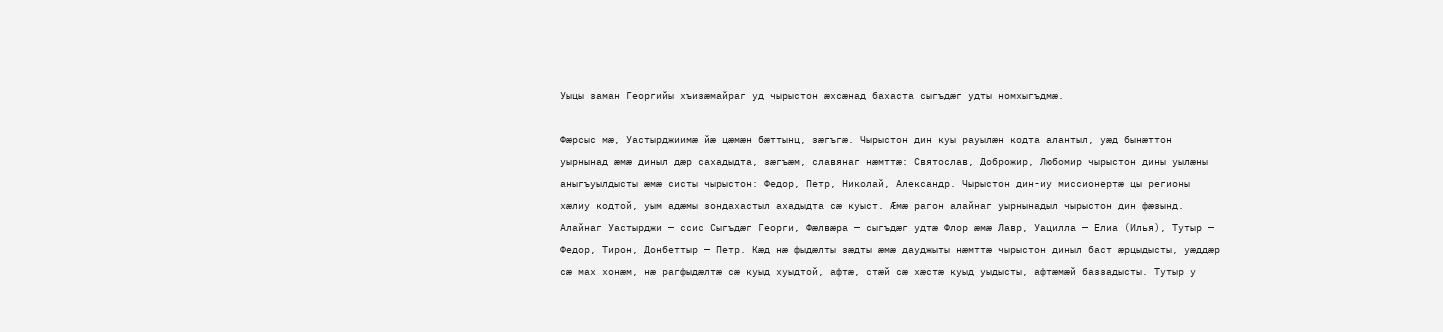Уыцы заман Георгийы хъизӕмайраг уд чырыстон ӕхсӕнад бахаста сыгъдӕг удты номхыгъдмӕ.

Фӕрсыс мӕ, Уастырджиимӕ йӕ цӕмӕн бӕттынц, зӕгъгӕ. Чырыстон дин куы рауылӕн кодта алантыл, уӕд бынӕттон уырнынад ӕмӕ диныл дӕр сахадыдта, зӕгъӕм, славянаг нӕмттӕ: Святослав, Доброжир, Любомир чырыстон дины уылӕны аныгъуылдысты ӕмӕ систы чырыстон: Федор, Петр, Николай, Александр. Чырыстон дин-иу миссионертӕ цы регионы хӕлиу кодтой, уым адӕмы зондахастыл ахадыдта сӕ куыст. Ӕмӕ рагон алайнаг уырнынадыл чырыстон дин фӕзынд. Алайнаг Уастырджи — ссис Сыгъдӕг Георги, Фӕлвӕра — сыгъдӕг удтӕ Флор ӕмӕ Лавр, Уацилла — Елиа (Илья), Тутыр — Федор, Тирон, Донбеттыр — Петр. Кӕд нӕ фыдӕлты зӕдты ӕмӕ дауджыты нӕмттӕ чырыстон диныл баст ӕрцыдысты, уӕддӕр сӕ мах хонӕм, нӕ рагфыдӕлтӕ сӕ куыд хуыдтой, афтӕ, стӕй сӕ хӕстӕ куыд уыдысты, афтӕмӕй баззадысты. Тутыр у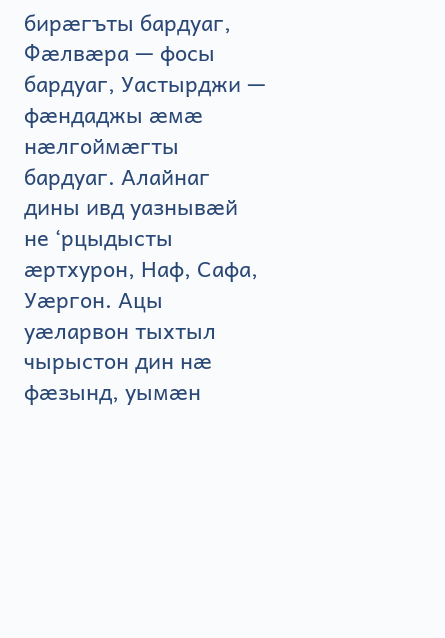бирӕгъты бардуаг, Фӕлвӕра — фосы бардуаг, Уастырджи — фӕндаджы ӕмӕ нӕлгоймӕгты бардуаг. Алайнаг дины ивд уазнывӕй не ‘рцыдысты ӕртхурон, Наф, Сафа, Уӕргон. Ацы уӕларвон тыхтыл чырыстон дин нӕ фӕзынд, уымӕн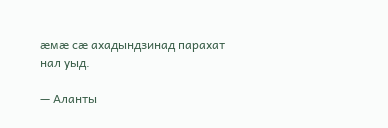ӕмӕ сӕ ахадындзинад парахат нал уыд.

— Аланты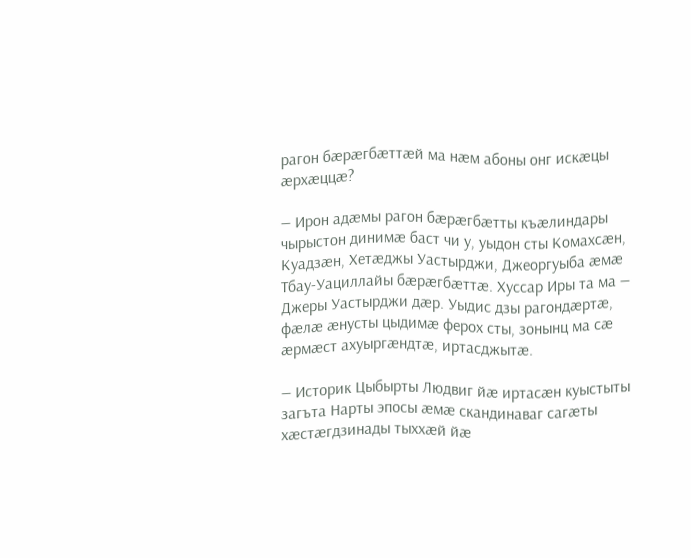рагон бӕрӕгбӕттӕй ма нӕм абоны онг искӕцы ӕрхӕццӕ?

— Ирон адӕмы рагон бӕрӕгбӕтты къӕлиндары чырыстон динимӕ баст чи у, уыдон сты Комахсӕн, Куадзӕн, Хетӕджы Уастырджи, Джеоргуыба ӕмӕ Тбау-Уациллайы бӕрӕгбӕттӕ. Хуссар Иры та ма — Джеры Уастырджи дӕр. Уыдис дзы рагондӕртӕ, фӕлӕ ӕнусты цыдимӕ ферох сты, зонынц ма сӕ ӕрмӕст ахуыргӕндтӕ, иртасджытӕ.

— Историк Цыбырты Людвиг йӕ иртасӕн куыстыты загъта Нарты эпосы ӕмӕ скандинаваг сагӕты хӕстӕгдзинады тыххӕй йӕ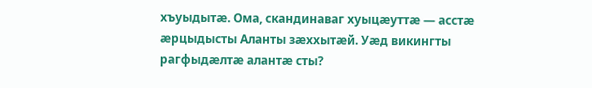хъуыдытӕ. Ома, скандинаваг хуыцӕуттӕ — асстӕ ӕрцыдысты Аланты зӕххытӕй. Уӕд викингты рагфыдӕлтӕ алантӕ сты?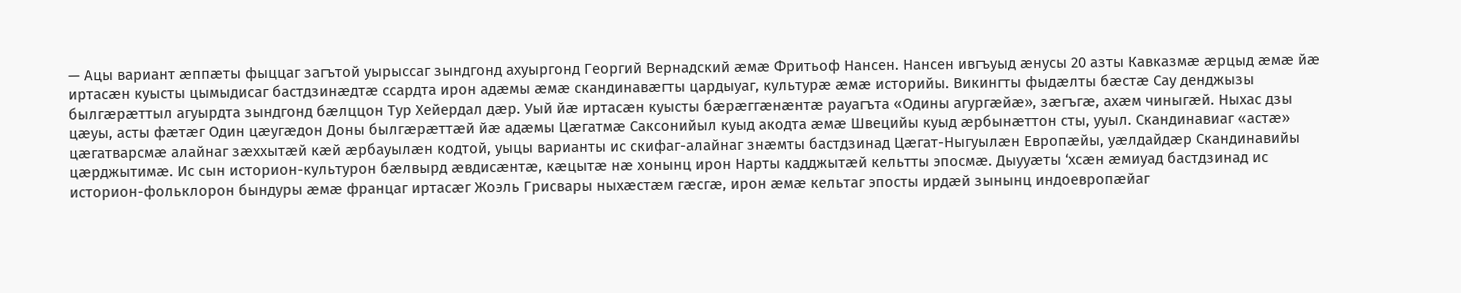— Ацы вариант ӕппӕты фыццаг загътой уырыссаг зындгонд ахуыргонд Георгий Вернадский ӕмӕ Фритьоф Нансен. Нансен ивгъуыд ӕнусы 20 азты Кавказмӕ ӕрцыд ӕмӕ йӕ иртасӕн куысты цымыдисаг бастдзинӕдтӕ ссардта ирон адӕмы ӕмӕ скандинавӕгты цардыуаг, культурӕ ӕмӕ историйы. Викингты фыдӕлты бӕстӕ Сау денджызы былгӕрӕттыл агуырдта зындгонд бӕлццон Тур Хейердал дӕр. Уый йӕ иртасӕн куысты бӕрӕггӕнӕнтӕ рауагъта «Одины агургӕйӕ», зӕгъгӕ, ахӕм чиныгӕй. Ныхас дзы цӕуы, асты фӕтӕг Один цӕугӕдон Доны былгӕрӕттӕй йӕ адӕмы Цӕгатмӕ Саксонийыл куыд акодта ӕмӕ Швецийы куыд ӕрбынӕттон сты, ууыл. Скандинавиаг «астӕ» цӕгатварсмӕ алайнаг зӕххытӕй кӕй ӕрбауылӕн кодтой, уыцы варианты ис скифаг-алайнаг знӕмты бастдзинад Цӕгат-Ныгуылӕн Европӕйы, уӕлдайдӕр Скандинавийы цӕрджытимӕ. Ис сын историон-культурон бӕлвырд ӕвдисӕнтӕ, кӕцытӕ нӕ хонынц ирон Нарты кадджытӕй кельтты эпосмӕ. Дыууӕты ‘хсӕн ӕмиуад бастдзинад ис историон-фольклорон бындуры ӕмӕ францаг иртасӕг Жоэль Грисвары ныхӕстӕм гӕсгӕ, ирон ӕмӕ кельтаг эпосты ирдӕй зынынц индоевропӕйаг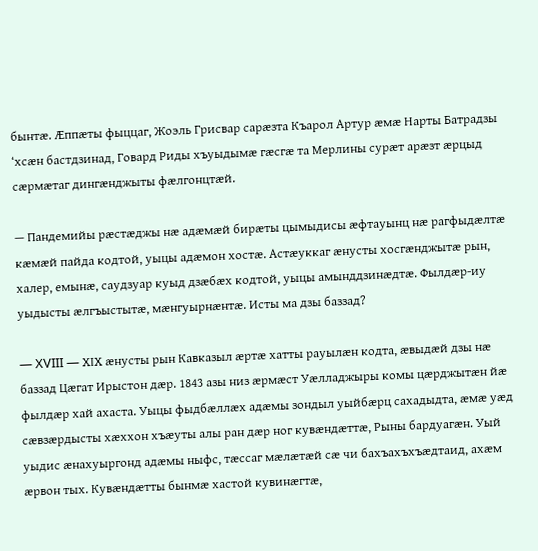бынтӕ. Ӕппӕты фыццаг, Жоэль Грисвар сарӕзта Къарол Артур ӕмӕ Нарты Батрадзы ‘хсӕн бастдзинад, Говард Риды хъуыдымӕ гӕсгӕ та Мерлины сурӕт арӕзт ӕрцыд сӕрмӕтаг дингӕнджыты фӕлгонцтӕй.

— Пандемийы рӕстӕджы нӕ адӕмӕй бирӕты цымыдисы ӕфтауынц нӕ рагфыдӕлтӕ кӕмӕй пайда кодтой, уыцы адӕмон хостӕ. Астӕуккаг ӕнусты хосгӕнджытӕ рын, халер, емынӕ, саудзуар куыд дзӕбӕх кодтой, уыцы амынддзинӕдтӕ. Фылдӕр-иу уыдысты ӕлгъыстытӕ, мӕнгуырнӕнтӕ. Исты ма дзы баззад?

— XVIII — ХIX ӕнусты рын Кавказыл ӕртӕ хатты рауылӕн кодта, ӕвыдӕй дзы нӕ баззад Цӕгат Ирыстон дӕр. 1843 азы низ ӕрмӕст Уӕлладжыры комы цӕрджытӕн йӕ фылдӕр хай ахаста. Уыцы фыдбӕллӕх адӕмы зондыл уыйбӕрц сахадыдта, ӕмӕ уӕд сӕвзӕрдысты хӕххон хъӕуты алы ран дӕр ног кувӕндӕттӕ, Рыны бардуагӕн. Уый уыдис ӕнахуыргонд адӕмы ныфс, тӕссаг мӕлӕтӕй сӕ чи бахъахъхъӕдтаид, ахӕм ӕрвон тых. Кувӕндӕтты бынмӕ хастой кувинӕгтӕ,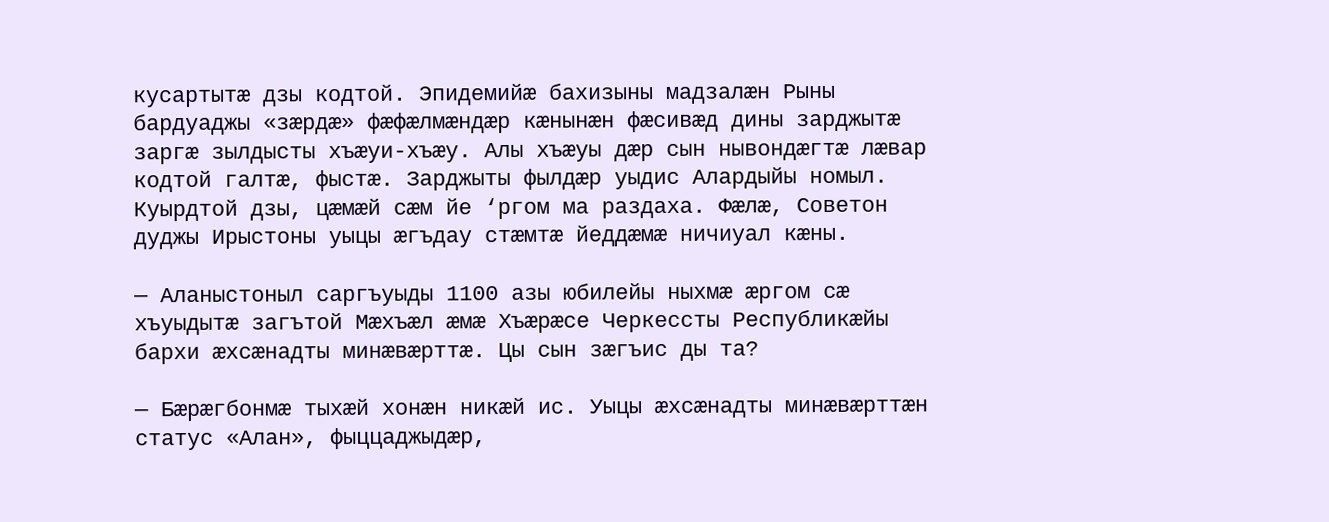кусартытӕ дзы кодтой. Эпидемийӕ бахизыны мадзалӕн Рыны бардуаджы «зӕрдӕ» фӕфӕлмӕндӕр кӕнынӕн фӕсивӕд дины зарджытӕ заргӕ зылдысты хъӕуи-хъӕу. Алы хъӕуы дӕр сын нывондӕгтӕ лӕвар кодтой галтӕ, фыстӕ. Зарджыты фылдӕр уыдис Алардыйы номыл. Куырдтой дзы, цӕмӕй сӕм йе ‘ргом ма раздаха. Фӕлӕ, Советон дуджы Ирыстоны уыцы ӕгъдау стӕмтӕ йеддӕмӕ ничиуал кӕны.

— Аланыстоныл саргъуыды 1100 азы юбилейы ныхмӕ ӕргом сӕ хъуыдытӕ загътой Мӕхъӕл ӕмӕ Хъӕрӕсе Черкессты Республикӕйы бархи ӕхсӕнадты минӕвӕрттӕ. Цы сын зӕгъис ды та?

— Бӕрӕгбонмӕ тыхӕй хонӕн никӕй ис. Уыцы ӕхсӕнадты минӕвӕрттӕн статус «Алан», фыццаджыдӕр,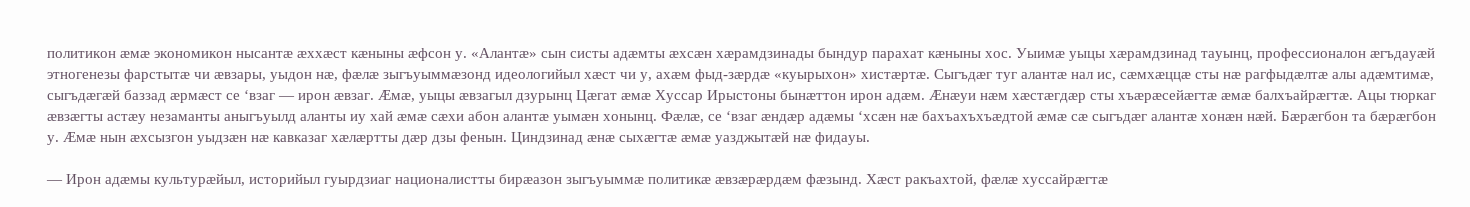политикон ӕмӕ экономикон нысантӕ ӕххӕст кӕныны ӕфсон у. «Алантӕ» сын систы адӕмты ӕхсӕн хӕрамдзинады бындур парахат кӕныны хос. Уыимӕ уыцы хӕрамдзинад тауынц, профессионалон ӕгъдауӕй этногенезы фарстытӕ чи ӕвзары, уыдон нӕ, фӕлӕ зыгъуыммӕзонд идеологийыл хӕст чи у, ахӕм фыд-зӕрдӕ «куырыхон» хистӕртӕ. Сыгъдӕг туг алантӕ нал ис, сӕмхӕццӕ сты нӕ рагфыдӕлтӕ алы адӕмтимӕ, сыгъдӕгӕй баззад ӕрмӕст се ‘взаг — ирон ӕвзаг. Ӕмӕ, уыцы ӕвзагыл дзурынц Цӕгат ӕмӕ Хуссар Ирыстоны бынӕттон ирон адӕм. Ӕнӕуи нӕм хӕстӕгдӕр сты хъӕрӕсейӕгтӕ ӕмӕ балхъайрӕгтӕ. Ацы тюркаг ӕвзӕгты астӕу незаманты аныгъуылд аланты иу хай ӕмӕ сӕхи абон алантӕ уымӕн хонынц. Фӕлӕ, се ‘взаг ӕндӕр адӕмы ‘хсӕн нӕ бахъахъхъӕдтой ӕмӕ сӕ сыгъдӕг алантӕ хонӕн нӕй. Бӕрӕгбон та бӕрӕгбон у. Ӕмӕ нын ӕхсызгон уыдзӕн нӕ кавказаг хӕлӕртты дӕр дзы фенын. Циндзинад ӕнӕ сыхӕгтӕ ӕмӕ уазджытӕй нӕ фидауы.

— Ирон адӕмы культурӕйыл, историйыл гуырдзиаг националистты бирӕазон зыгъуыммӕ политикӕ ӕвзӕрӕрдӕм фӕзынд. Хӕст ракъахтой, фӕлӕ хуссайрӕгтӕ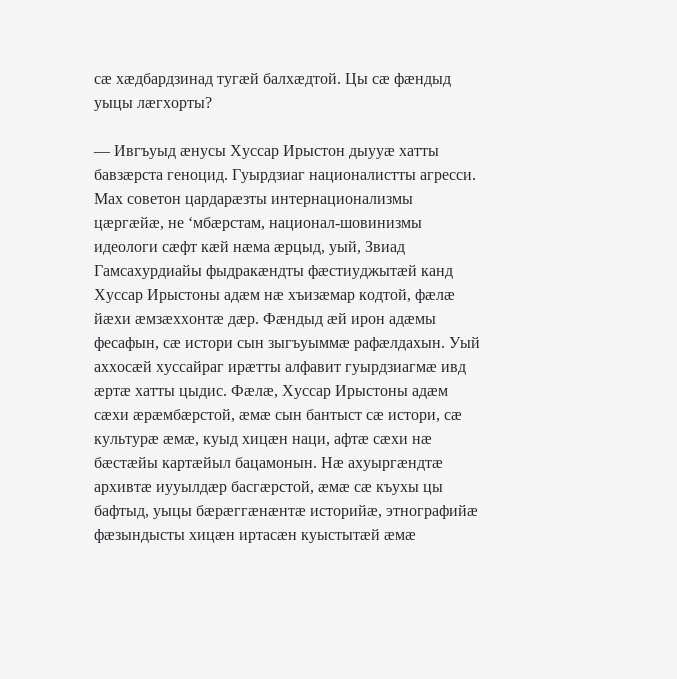сӕ хӕдбардзинад тугӕй балхӕдтой. Цы сӕ фӕндыд уыцы лӕгхорты?

— Ивгъуыд ӕнусы Хуссар Ирыстон дыууӕ хатты бавзӕрста геноцид. Гуырдзиаг националистты агресси. Мах советон цардарӕзты интернационализмы цӕргӕйӕ, не ‘мбӕрстам, национал-шовинизмы идеологи сӕфт кӕй нӕма ӕрцыд, уый, Звиад Гамсахурдиайы фыдракӕндты фӕстиуджытӕй канд Хуссар Ирыстоны адӕм нӕ хъизӕмар кодтой, фӕлӕ йӕхи ӕмзӕххонтӕ дӕр. Фӕндыд ӕй ирон адӕмы фесафын, сӕ истори сын зыгъуыммӕ рафӕлдахын. Уый аххосӕй хуссайраг ирӕтты алфавит гуырдзиагмӕ ивд ӕртӕ хатты цыдис. Фӕлӕ, Хуссар Ирыстоны адӕм сӕхи ӕрӕмбӕрстой, ӕмӕ сын бантыст сӕ истори, сӕ культурӕ ӕмӕ, куыд хицӕн наци, афтӕ сӕхи нӕ бӕстӕйы картӕйыл бацамонын. Нӕ ахуыргӕндтӕ архивтӕ иууылдӕр басгӕрстой, ӕмӕ сӕ къухы цы бафтыд, уыцы бӕрӕггӕнӕнтӕ историйӕ, этнографийӕ фӕзындысты хицӕн иртасӕн куыстытӕй ӕмӕ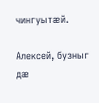чингуытӕй.

Алексей, бузныг дӕ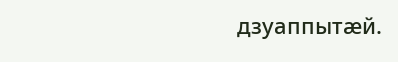дзуаппытӕй.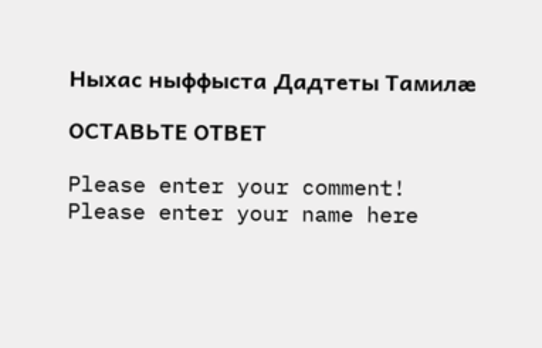Ныхас ныффыста Дадтеты Тамилӕ

ОСТАВЬТЕ ОТВЕТ

Please enter your comment!
Please enter your name here